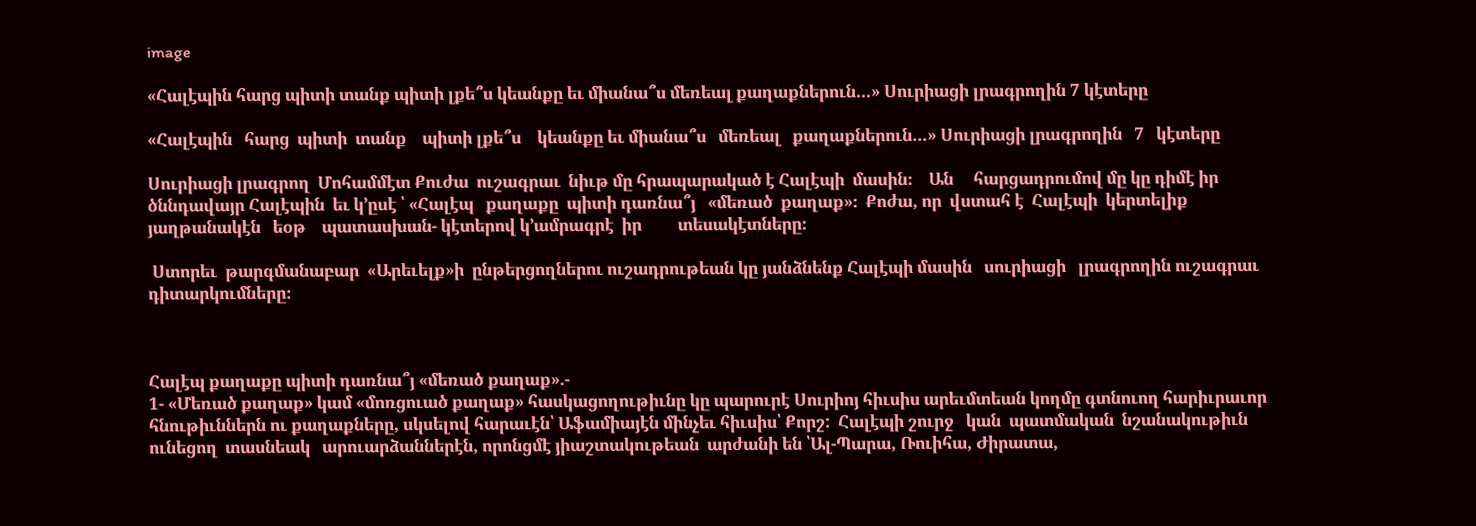image

«Հալէպին հարց պիտի տանք պիտի լքե՞ս կեանքը եւ միանա՞ս մեռեալ քաղաքներուն...» Սուրիացի լրագրողին 7 կէտերը

«Հալէպին   հարց  պիտի  տանք    պիտի լքե՞ս    կեանքը եւ միանա՞ս   մեռեալ   քաղաքներուն...» Սուրիացի լրագրողին   7   կէտերը

Սուրիացի լրագրող  Մոհամմէտ Քուժա  ուշագրաւ  նիւթ մը հրապարակած է Հալէպի  մասին։    Ան     հարցադրումով մը կը դիմէ իր ծննդավայր Հալէպին  եւ կ՚ըսէ ՝ «Հալէպ   քաղաքը  պիտի դառնա՞յ   «մեռած  քաղաք»։  Քոժա, որ  վստահ է  Հալէպի  կերտելիք յաղթանակէն   եօթ    պատասխան- կէտերով կ՚ամրագրէ  իր         տեսակէտները։

 Ստորեւ  թարգմանաբար  «Արեւելք»ի  ընթերցողներու ուշադրութեան կը յանձնենք Հալէպի մասին   սուրիացի   լրագրողին ուշագրաւ  դիտարկումները։



Հալէպ քաղաքը պիտի դառնա՞յ «մեռած քաղաք».-
1- «Մեռած քաղաք» կամ «մոռցուած քաղաք» հասկացողութիւնը կը պարուրէ Սուրիոյ հիւսիս արեւմտեան կողմը գտնուող հարիւրաւոր հնութիւններն ու քաղաքները, սկսելով հարաւէն՝ Աֆամիայէն մինչեւ հիւսիս՝ Քորշ:  Հալէպի շուրջ   կան  պատմական  նշանակութիւն ունեցող  տասնեակ   արուարձաններէն, որոնցմէ յիաշտակութեան  արժանի են ՝Ալ-Պարա, Ռուիհա, Ժիրատա,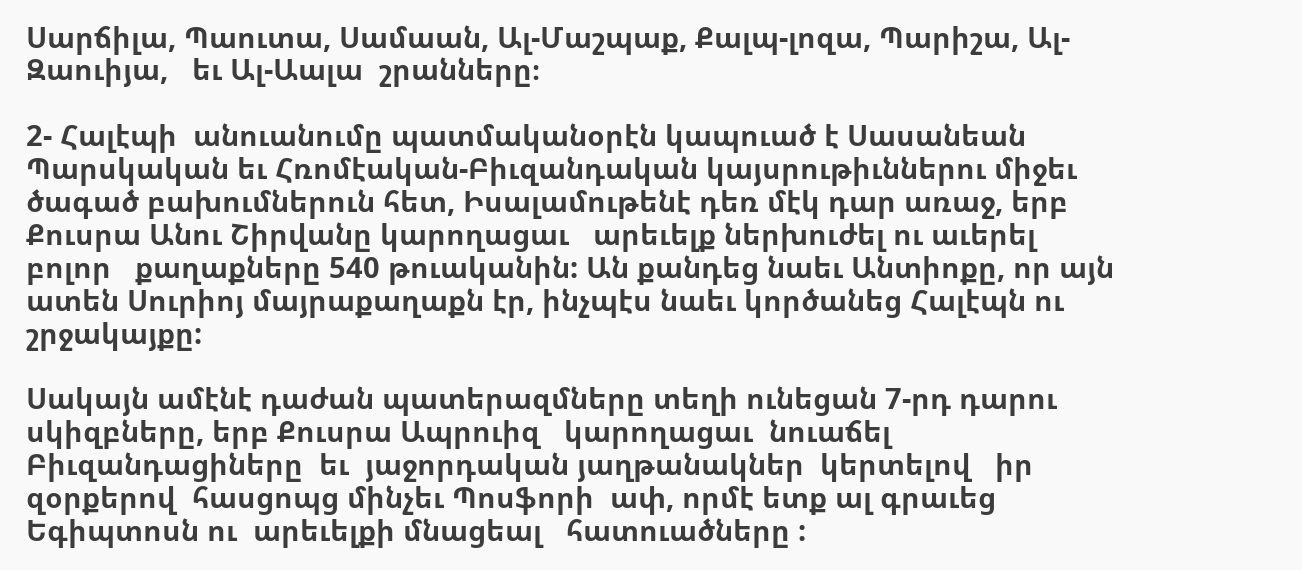Սարճիլա, Պաուտա, Սամաան, Ալ-Մաշպաք, Քալպ-լոզա, Պարիշա, Ալ-Զաուիյա,   եւ Ալ-Աալա  շրանները։

2- Հալէպի  անուանումը պատմականօրէն կապուած է Սասանեան Պարսկական եւ Հռոմէական-Բիւզանդական կայսրութիւններու միջեւ ծագած բախումներուն հետ, Իսալամութենէ դեռ մէկ դար առաջ, երբ Քուսրա Անու Շիրվանը կարողացաւ   արեւելք ներխուժել ու աւերել բոլոր   քաղաքները 540 թուականին: Ան քանդեց նաեւ Անտիոքը, որ այն ատեն Սուրիոյ մայրաքաղաքն էր, ինչպէս նաեւ կործանեց Հալէպն ու շրջակայքը:

Սակայն ամէնէ դաժան պատերազմները տեղի ունեցան 7-րդ դարու սկիզբները, երբ Քուսրա Ապրուիզ   կարողացաւ  նուաճել Բիւզանդացիները  եւ  յաջորդական յաղթանակներ  կերտելով   իր զօրքերով  հասցոպց մինչեւ Պոսֆորի  ափ, որմէ ետք ալ գրաւեց Եգիպտոսն ու  արեւելքի մնացեալ   հատուածները :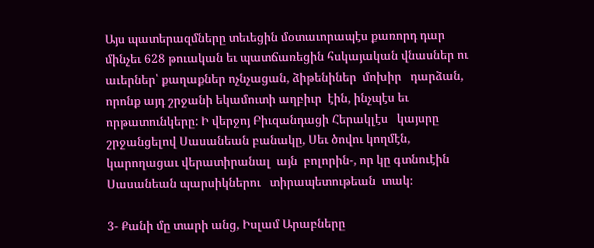Այս պատերազմները տեւեցին մօտաւորապէս քառորդ դար մինչեւ 628 թուական եւ պատճառեցին հսկայական վնասներ ու աւերներ՝ քաղաքներ ոչնչացան, ձիթենիներ  մոխիր   դարձան, որոնք այդ շրջանի եկամուտի աղբիւր  էին, ինչպէս եւ որթատունկերը: Ի վերջոյ Բիւզանդացի Հերակլէս   կայսրը շրջանցելով Սասանեան բանակը, Սեւ ծովու կողմէն, կարողացաւ վերատիրանալ  այն  բոլորին-, որ կը գտնուէին  Սասանեան պարսիկներու   տիրապետութեան  տակ։

3- Քանի մը տարի անց, Իսլամ Արաբները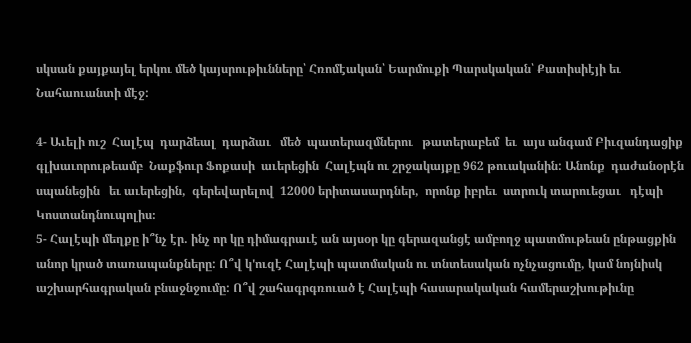սկսան քայքայել երկու մեծ կայսրութիւնները՝ Հռոմէական՝ Եարմուքի Պարսկական՝ Քատիսիէյի եւ Նահաուանտի մէջ:

4- Աւելի ուշ  Հալէպ  դարձեալ  դարձաւ   մեծ  պատերազմներու   թատերաբեմ  եւ  այս անգամ Բիւզանդացիք գլխաւորութեամբ  Նաքֆուր Ֆոքասի  աւերեցին  Հալէպն ու շրջակայքը 962 թուականին: Անոնք  դաժանօրէն սպանեցին   եւ աւերեցին,  գերեվարելով  12000 երիտասարդներ,  որոնք իբրեւ  ստրուկ տարուեցաւ   դէպի Կոստանդնուպոլիս։
5- Հալէպի մեղքը ի՞նչ էր. ինչ որ կը դիմագրաւէ ան այսօր կը գերազանցէ ամբողջ պատմութեան ընթացքին անոր կրած տառապանքները: Ո՞վ կ'ուզէ Հալէպի պատմական ու տնտեսական ոչնչացումը, կամ նոյնիսկ աշխարհագրական բնաջնջումը: Ո՞վ շահագրգռուած է Հալէպի հասարակական համերաշխութիւնը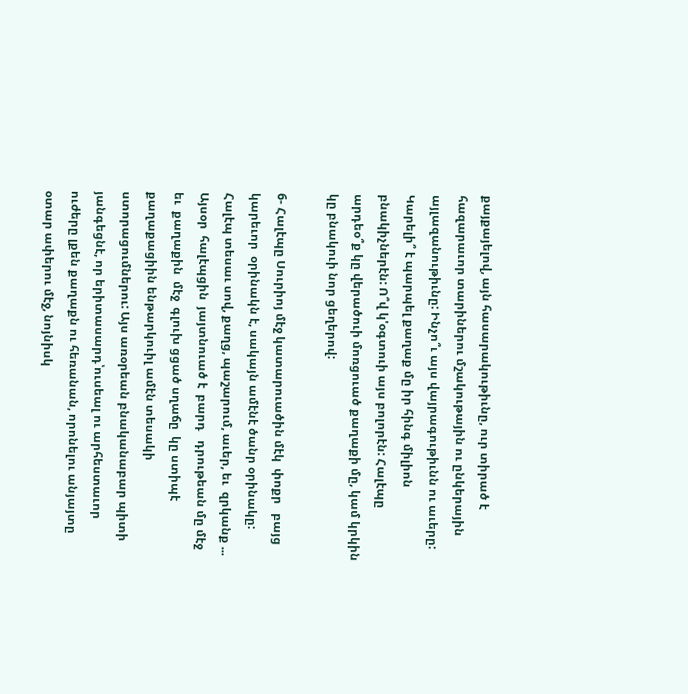քայքայելով, այն հասարակութիւնը, ուր տիրած է հազարաւոր տարիներու մշակութային ու ընկերային այլազանութիւնը: Ինչո՞ւ այս վայրագութիւնն ու աւերը:  Կարելի՞ է պարպել քաղաք մը իր հինգ միլիոն բնակիչներէն: Ո՞վ կ'օգտուի այս բոլորէն: Հալէպը արդեօ՞ք կը վերածուի մոռցուած քաղաքի մը, կամ կրկին կը բնակուի նոր ցեղերով:

6- Հալէպը Սուրիոյ մէջ կատարուածին մէկ  փոքր   բայց կարեւոր  օրինակն է, սակայն ամէնէ ծանր օրինակը: Հալէպ տեսաւ սով, քաղց, պաշարում, աւեր, եւ  զրկանք ... Այսօր  հալէպցին  յայտնուած է  բարդ   դրութեան մը մէջ   եւ  քաղաքին  մէջ  գլուխ ցցած սղաճը  կը ստիպէ քաղաքացիին ենթարկուիլ ամէն տեսակի ստորացումներու: Այս առօրեան բնականաբար պիտի յանգեցնէ, որ երիտասարդ՝ուսեալ ու արհեստաւոր ուժերը լքեն քաղաքն ու հեռանան, որոնելու անյայտը օտար ափերու մէջ, նոյնիսկ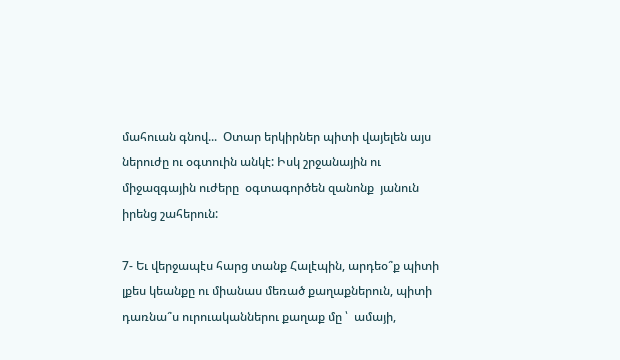մահուան գնով...  Օտար երկիրներ պիտի վայելեն այս ներուժը ու օգտուին անկէ: Իսկ շրջանային ու միջազգային ուժերը  օգտագործեն զանոնք  յանուն իրենց շահերուն:

7- Եւ վերջապէս հարց տանք Հալէպին, արդեօ՞ք պիտի լքես կեանքը ու միանաս մեռած քաղաքներուն, պիտի դառնա՞ս ուրուականներու քաղաք մը ՝  ամայի,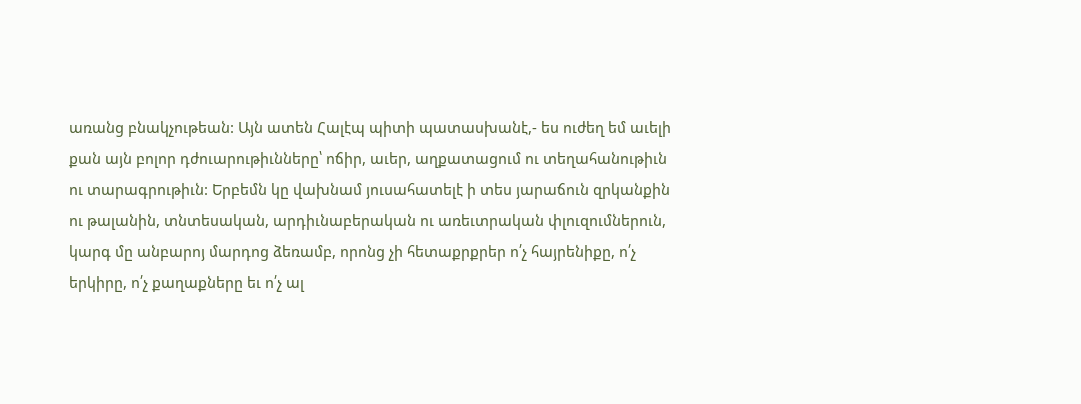առանց բնակչութեան: Այն ատեն Հալէպ պիտի պատասխանէ,- ես ուժեղ եմ աւելի քան այն բոլոր դժուարութիւնները՝ ոճիր, աւեր, աղքատացում ու տեղահանութիւն ու տարագրութիւն: Երբեմն կը վախնամ յուսահատելէ ի տես յարաճուն զրկանքին ու թալանին, տնտեսական, արդիւնաբերական ու առեւտրական փլուզումներուն, կարգ մը անբարոյ մարդոց ձեռամբ, որոնց չի հետաքրքրեր ո՛չ հայրենիքը, ո՛չ  երկիրը, ո՛չ քաղաքները եւ ո՛չ ալ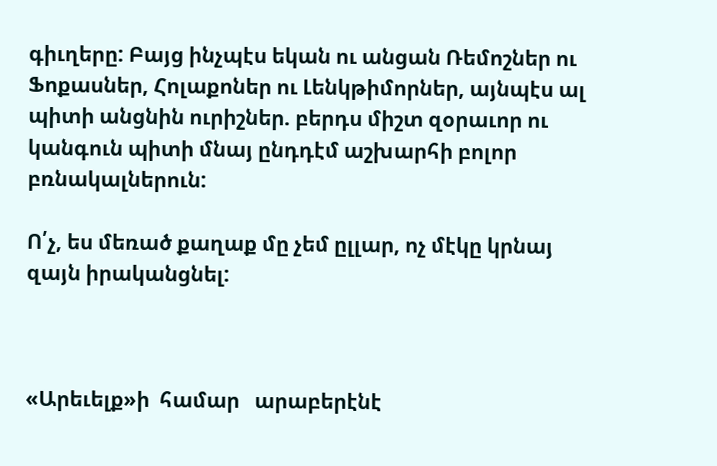գիւղերը: Բայց ինչպէս եկան ու անցան Ռեմոշներ ու Ֆոքասներ, Հոլաքոներ ու Լենկթիմորներ, այնպէս ալ պիտի անցնին ուրիշներ. բերդս միշտ զօրաւոր ու կանգուն պիտի մնայ ընդդէմ աշխարհի բոլոր բռնակալներուն:

Ո՛չ, ես մեռած քաղաք մը չեմ ըլլար, ոչ մէկը կրնայ զայն իրականցնել:



«Արեւելք»ի  համար   արաբերէնէ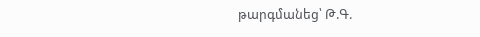թարգմանեց՝ Թ.Գ.